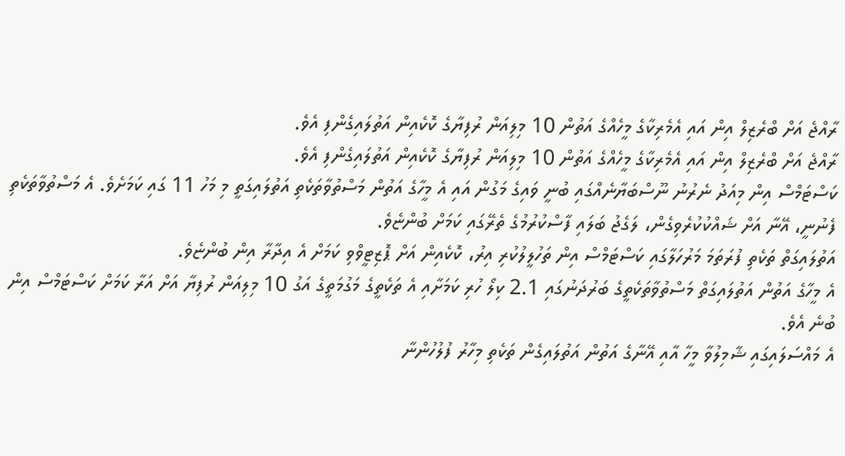ރާއްޖެ އަށް ބްރެޒިލް އިން އައި އެމެރިކާގެ މީހެއްގެ އަތުން 10 މިލިއަން ރުފިޔާގެ ކޮކެއިން އަތުލައިގެންފި އެވެ.
ރާއްޖެ އަށް ބްރެޒިލް އިން އައި އެމެރިކާގެ މީހެއްގެ އަތުން 10 މިލިއަން ރުފިޔާގެ ކޮކެއިން އަތުލައިގެންފި އެވެ.
ކަސްޓަމްސް އިން މިއަދު ނެރުނު ނޫސްބަޔާނެއްގައި ބުނީ ވައިގެ މަގުން އައި އެ މީހާގެ އަތުން މަސްތުވާތަކެތި އަތުލައިގަތީ މި މަހު 11 ގައި ކަމަށެވެ. އެ މަސްތުވާތަކެތި ފެނުނީ، އޭނާ އަށް ޝައްކުކުރެވިގެން، ލަގެޖު ބަލައި ފާސްކުރުމުގެ ތެރޭގައި ކަމަށް ބުންޏެވެ.
އަތުލައިގަތް ތަކެތި ފުރަތަމަ މަރުހަލާގައި ކަސްޓަމްސް އިން ތަހުލީލުކުރި އިރު، ކޮކެއިން އަށް ޕޮޒިޓީވްވި ކަމަށް އެ އިދާރާ އިން ބުންޏެވެ.
އެ މީހާގެ އަތުން އަތުލައިގަތް މަސްތުވާތަކެތީގެ ބަރުދަނުގައި 2.1 ކިލޯ ހުރި ކަމަށާއި އެ ތަކެތީގެ މަގުމަތީގެ އަގު 10 މިލިއަން ރުފިޔާ އަށް އަރާ ކަމަށް ކަސްޓަމްސް އިން ބުނެ އެވެ.
އެ މައްސަލައިގައި ޝާމިލުވާ މީހާ އާއި އޭނާގެ އަތުން އަތުލައިގެން ތަކެތި މިހާރު ފުލުހުންނާ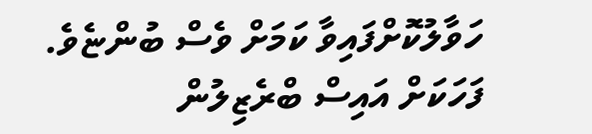ހަވާލުކޮށްފައިވާ ކަމަށް ވެސް ބުންޏެވެ.
ފަހަކަށް އައިސް ބްރެޒިލުން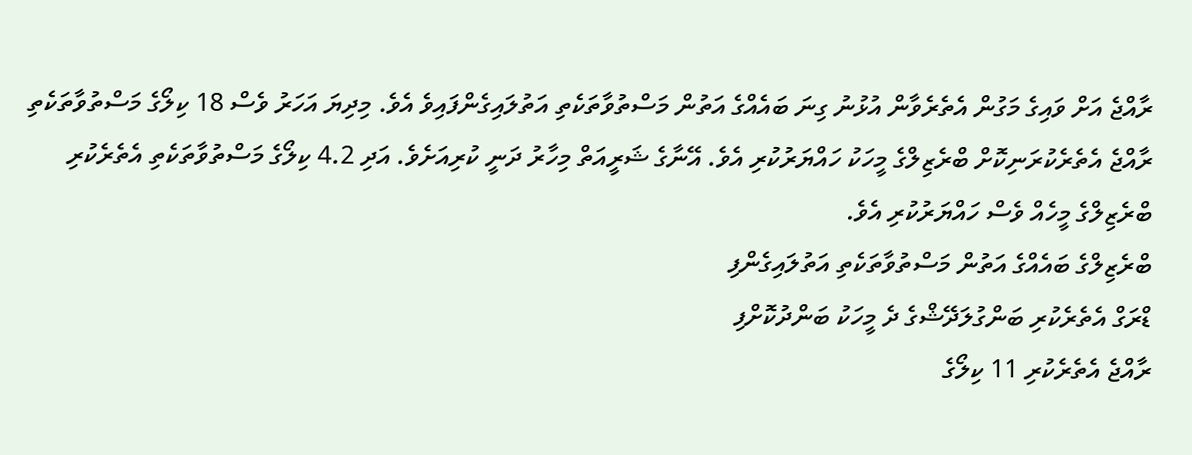ރާއްޖެ އަށް ވައިގެ މަގުން އެތެރެވާން އުޅުނު ގިނަ ބައެއްގެ އަތުން މަސްތުވާތަކެތި އަތުލައިގެންފައިވެ އެވެ. މިދިޔަ އަހަރު ވެސް 18 ކިލޯގެ މަސްތުވާތަކެތި ރާއްޖެ އެތެރެކުރަނިކޮށް ބްރެޒިލްގެ މީހަކު ހައްޔަރުކުރި އެވެ. އޭނާގެ ޝަރީއަތް މިހާރު ދަނީ ކުރިއަށެވެ. އަދި 4.2 ކިލޯގެ މަސްތުވާތަކެތި އެތެރެކުރި ބްރެޒިލްގެ މީހެއް ވެސް ހައްޔަރުކުރި އެވެ.
ބްރެޒިލްގެ ބައެއްގެ އަތުން މަސްތުވާތަކެތި އަތުލައިގެންފި
ޑްރަގް އެތެރެކުރި ބަންގުލަދޭޝްގެ ދެ މީހަކު ބަންދުކޮށްފި
ރާއްޖެ އެތެރެކުރި 11 ކިލޯގެ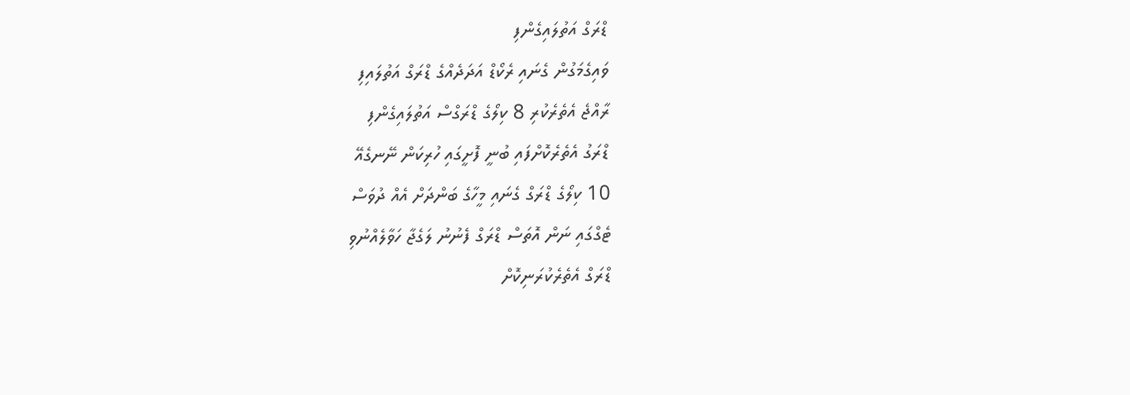ޑްރަގް އަތުލައިގެންފި
ވައިގެމަގުން ގެނައި ރެކޯޑް އަދަދެއްގެ ޑްރަގް އަތުލައިފި
ރާއްޖެ އެތެރެކުރި 8 ކިލޯގެ ޑްރަގްސް އަތުލައިގެންފި
ޑްރަގު އެތެރެކޮށްފައި ބުނީ ފޮށީގައި ހުރިކަން ނޭނގެއޭ
10 ކިލޯގެ ޑްރަގް ގެނައި މީހާގެ ބަންދަށް އެއް ދުވަސް
ޓެގްގައި ނަން އޮތަސް ޑްރަގް ފެނުނު ލަގެޖާ ހަވާލެއްނުވި
ޑްރަގް އެތެރެކުރަނިކޮށް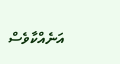އަނެއްކާވެސް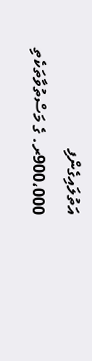އަތުލައިގެންފި
900،000ރ. ގެ މަސްތުވާތަކެތި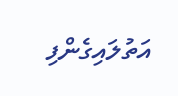އަތުލައިގެންފި